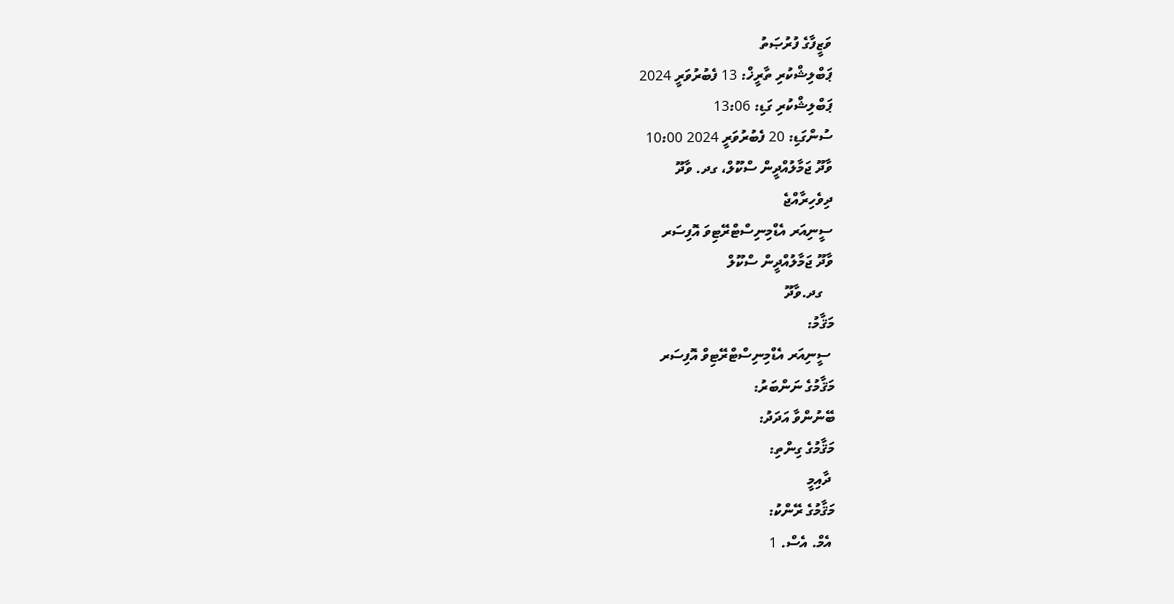ވަޒީފާގެ ފުރުޞަތު
ޕަބްލިޝްކުރި ތާރީޚް: 13 ފެބުރުވަރީ 2024
ޕަބްލިޝްކުރި ގަޑި: 13:06
ސުންގަޑި: 20 ފެބުރުވަރީ 2024 10:00
ވާދޫ ޖަމާލުއްދީން ސްކޫލް، ގދ. ވާދޫ
ދިވެހިރާއްޖެ
ސީނިއަރ އެޑްމިނިސްޓްރޭޓިވަ އޮފިސަރ
ވާދޫ ޖަމާލުއްދީން ސްކޫލް
   ގދ.ވާދޫ
މަޤާމު:
 ސީނިއަރ އެޑްމިނިސްޓްރޭޓިވް އޮފިސަރ
މަޤާމުގެ ނަންބަރު:
ބޭނުންވާ އަދަދު:
މަޤާމުގެ ގިންތި:
 ދާއިމީ
މަޤާމުގެ ރޭންކު:
 އެމް. އެސް. 1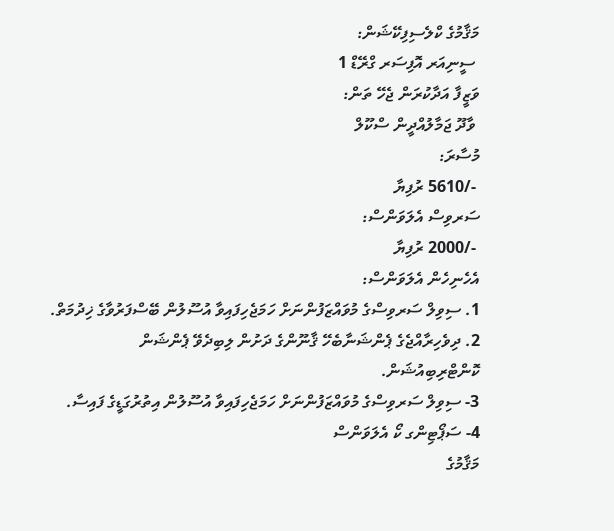މަޤާމުގެ ކްލެސިފިކޭޝަން:
 ސީނިއަރ އޮފިސަރ ގްރޭޑް 1
ވަޒީފާ އަދާކުރަން ޖެހޭ ތަން:
 ވާދޫ ޖަމާލުއްދީން ސްކޫލް
މުސާރަ:
 -/5610 ރުފިޔާ
ސަރވިސް އެލަވަންސް:
 -/2000 ރުފިޔާ
އެހެނިހެން އެލަވަންސް:
1. ސިވިލް ސަރވިސްގެ މުވައްޒަފުންނަށް ހަމަޖެހިފައިވާ އުސޫލުން ބޭސްފަރުވާގެ ޚިދުމަތް.
2. ދިވެހިރާއްޖެގެ ޕެންޝަނާބެހޭ ޤާނޫންގެ ދަށުން ލިބިދެވޭ ޕެންޝަން ކޮންޓްރިބިއުޝަން.
3- ސިވިލް ސަރވިސްގެ މުވައްޒަފުންނަށް ހަމަޖެހިފައިވާ އުސޫލުން އިތުރުގަޑީގެ ފައިސާ.
4- ސަޕޯޓިންގ ކޯ އެލަވަންސް
މަޤާމުގެ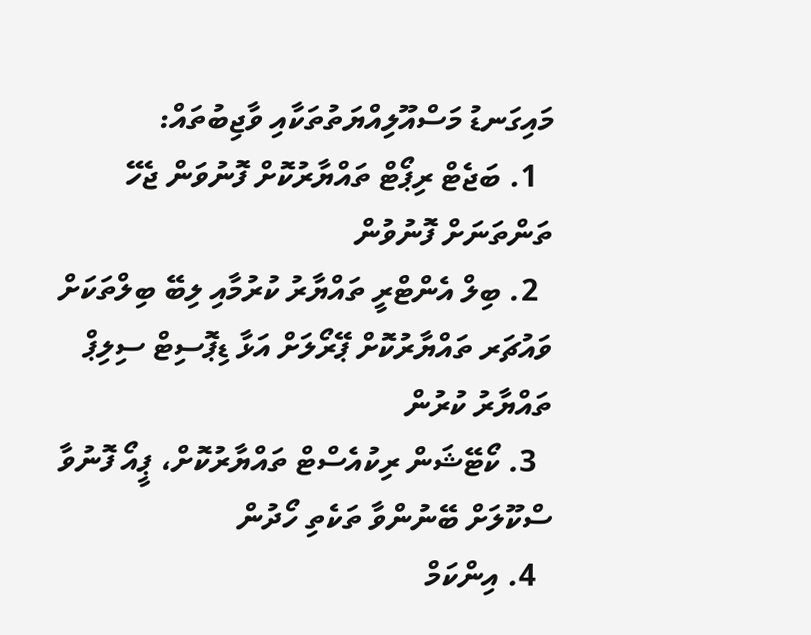މައިގަނޑު މަސްއޫލިއްޔަތުތަކާއި ވާޖިބުތައް:
  1. ބަޖެޓް ރިޕޯޓް ތައްޔާރުކޮށް ފޮނުވަން ޖެހޭ ތަންތަނަށް ފޮނުވުން
  2. ބިލް އެންޓްރީ ތައްޔާރު ކުރުމާއި ލިބޭ ބިލްތަކަށް ވައުޗަރ ތައްޔާރުކޮށް ޕޭރޯލަށް އަޅާ ޑިޕޮސިޓް ސިލިޕް ތައްޔާރު ކުރުން
  3. ކޯޓޭޝަން ރިކުއެސްޓް ތައްޔާރުކޮށް، ޕީއޯ ފޮނުވާ ސްކޫލަށް ބޭނުންވާ ތަކެތި ހޯދުން
  4. އިންކަމް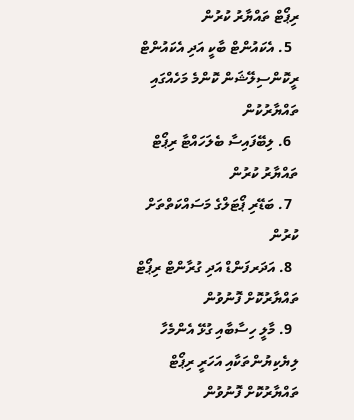ރިޕޯޓް ތައްޔާރު ކުރުން
  5. އެކައުންޓް ބާކީ އަދި އެކައުންޓް ރީކޮންސިލޭޝަން ކޮންމެ މަހެއްގައި ތައްޔާރުކުން
  6. ލިބޭފައިސާ ބެލަހައްޓާ ރިޕޯޓް ތައްޔާރު ކުރުން
  7. ބަޑޭރި ޕޯޓަލްގެ މަސައްކަތްތަށް ކުރުން
  8. އަދަރފަންޑް އަދި ގުރާންޓް ރިޕޯޓް ތައްޔާރުކޮށް ފޮނުވުން
  9. މާލީ ހިސާބާއި ގުޅޭ އެންމެހާ ލިޔެކިޔުންތަކާއި އަހަރީ ރިޕޯޓް ތައްޔާރުކޮށް ފޮނުވުން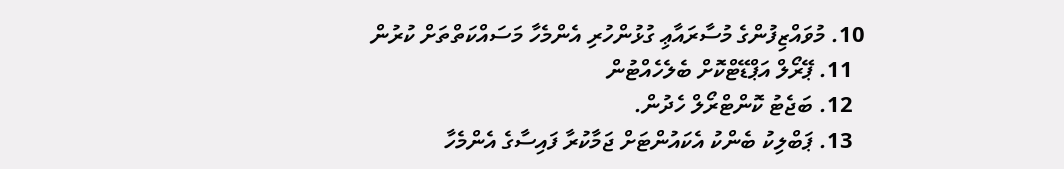10. މުވައްޒިފުންގެ މުސާރައާޢި ގުޅުންހުރި އެންމެހާ މަސައްކަތްތަށް ކުރުން
  11. ޕޭރޯލް އަޕްޑޭޓްކޮށް ބެލެހެއްޓުން
  12. ބަޖެޓު ކޮންޓްރޯލް ހެދުން.
  13. ޕަބްލިކު ބެންކު އެކައުންޓަށް ޖަމާކުރާ ފައިސާގެ އެންމެހާ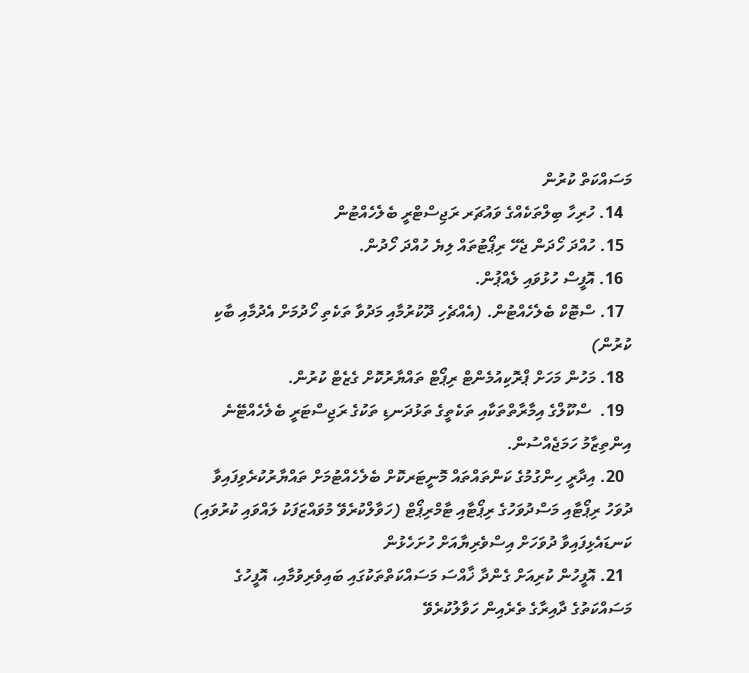މަސައްކަތް ކުރުން
  14. ހުރިހާ ބިލްތަކެއްގެ ވައުޗަރ ރަޖިސްޓްރީ ބެލެހެއްޓުން
  15. ހުއްދަ ހޯދަން ޖެހޭ ރިޕޯޓުތައް ލިޔެ ހުއްދަ ހޯދުން.
  16. އޮފީސް ހުޅުވައި ލެއްޕުން.
  17. ސްޓޮކް ބެލެހެއްޓުން. (އެއްޗެހި ދޫކުރުމާއި މަދުވާ ތަކެތި ހޯދުމަށް އެދުމާއި ބާކި ކުރުން)
  18. މަހުން މަހަށް ޕްރޮކިއުމެންޓް ރިޕޯޓް ތައްޔާރުކޮށް ގެޒެޓް ކުރުން.
  19.  ސްކޫލްގެ އިމާރާތްތަކާއި ތަކެތީގެ ތަޅުދަނޑި ތަކުގެ ރަޖިސްޓަރީ ބެލެހެއްޓޭނެ އިންތިޒާމު ހަމަޖެއްސުން.
  20. އިދާރީ ހިންގުމުގެ ކަންތައްތައް މޮނީޓަރކޮށް ބެލެހެއްޓުމަށް ތައްޔާރުކުރެވިފައިވާ ދުވަހު ރިޕޯޓާއި މަސްދުވަހުގެ ރިޕޯޓާއި ޓާމްރިޕޯޓް (ހަވާލްކުރެވޭ މުވައްޒަފަކު ލައްވައި ކުރުވައި) ކަނޑައެޅިފައިވާ ދުވަހަށް އިސްވެރިޔާއަށް ހުށަހެޅުން
  21. އޮފީހުން ކުރިއަށް ގެންދާ ޚާއްސަ މަސައްކަތްތަކުގައި ބައިވެރިވުމާއި، އޮފީހުގެ މަސައްކަތުގެ ދާއިރާގެ ތެރެއިން ހަވާލުކުރެވޭ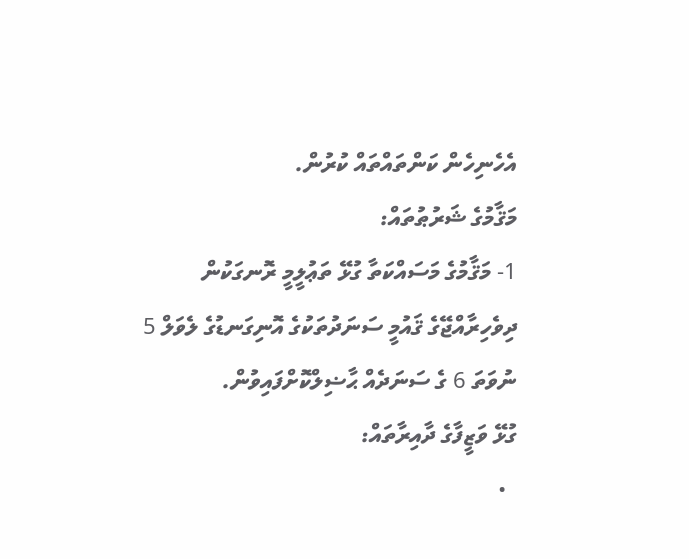އެހެނިހެން ކަންތައްތައް ކުރުން.
މަޤާމުގެ ޝަރުޠުތައް:
1- މަޤާމުގެ މަސައްކަތާ ގުޅޭ ތަޢުލީމީ ރޮނގަކުން ދިވެހިރާއްޖޭގެ ޤައުމީ ސަނަދުތަކުގެ އޮނިގަނޑުގެ ލެވަލް 5 ނުވަތަ 6 ގެ ސަނަދެއް ޙާޟިލްކޮށްފައިވުން.
ގުޅޭ ވަޒީފާގެ ދާއިރާތައް:
  •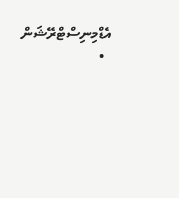އެޑްމިނިސްޓްރޭޝަން
  •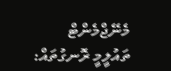މެނޭޖްމެންޓް
ތައުލީމީ ރޮނގުތައް: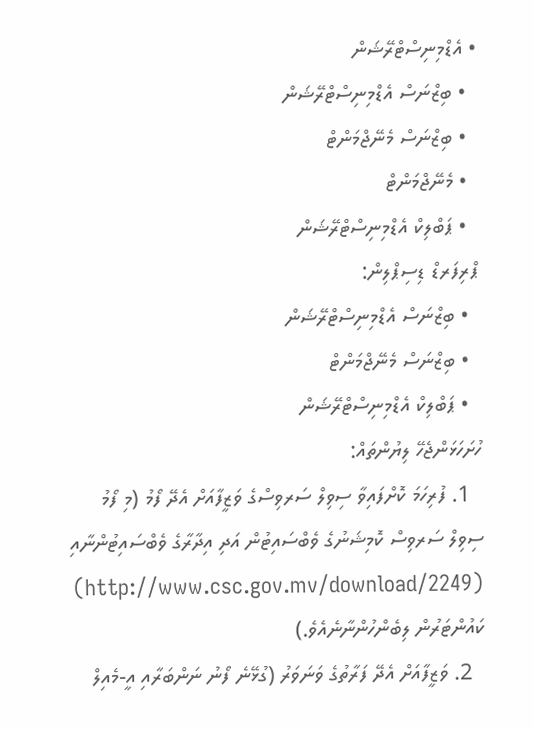• އެޑްމިނިސްޓްރޭޝަން
  • ބިޒްނަސް އެޑްމިނިސްޓްރޭޝަން
  • ބިޒްނަސް މެނޭޖްމަންޓް
  • މެނޭޖްމަންޓް
  • ޕަބްލިކް އެޑްމިނިސްޓްރޭޝަން
ޕްރިފަރޑް ޑިސިޕްލިން:
  • ބިޒްނަސް އެޑްމިނިސްޓްރޭޝަން
  • ބިޒްނަސް މެނޭޖްމަންޓް
  • ޕަބްލިކް އެޑްމިނިސްޓްރޭޝަން
ހުށަހަޅަންޖެހޭ ލިޔުންތައް:
  1. ފުރިހަމަ ކޮށްފައިވާ ސިވިލް ސަރވިސްގެ ވަޒީފާއަށް އެދޭ ފޯމު (މި ފޯމު ސިވިލް ސަރވިސް ކޮމިޝަނުގެ ވެބްސައިޓުން އަދި އިދާރާގެ ވެބްސައިޓުންނާއި (http://www.csc.gov.mv/download/2249) ކައުންޓަރުން ލިބެންހުންނާނެއެވެ.)
  2. ވަޒީފާއަށް އެދޭ ފަރާތުގެ ވަނަވަރު (ގުޅޭނެ ފޯނު ނަންބަރާއި އީ-މެއިލް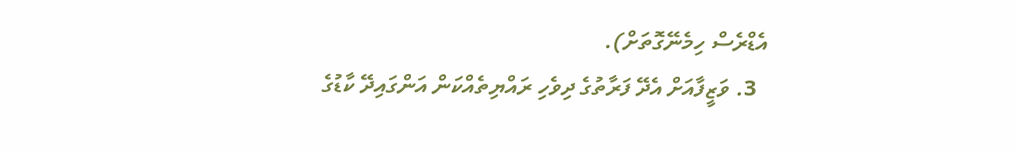އެޑްރެސް ހިމެނޭގޮތަށް).
  3. ވަޒީފާއަށް އެދޭ ފަރާތުގެ ދިވެހި ރައްޔިތެއްކަން އަންގައިދޭ ކާޑުގެ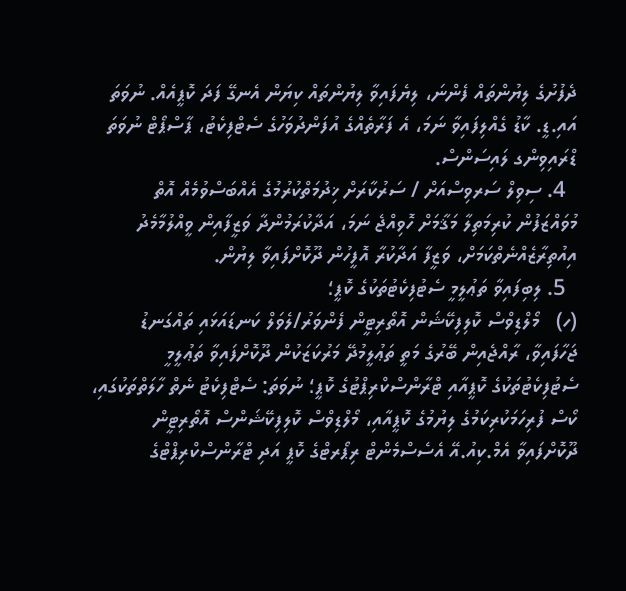ދެފުށުގެ ލިޔުންތައް ފެންނަ، ލިޔެފައިވާ ލިޔުންތައް ކިޔަން އެނގޭ ފަދަ ކޮޕީއެއް. ނުވަތަ އައި.ޑީ. ކާޑު ގެއްލިފައިވާ ނަމަ، އެ ފަރާތެއްގެ އުފަންދުވަހުގެ ސެޓްފިކެޓު، ޕާސްޕޯޓް ނުވަތަ ޑްރައިވިންގ ލައިސަންސް.
  4. ސިވިލް ސަރވިސްއަށް / ސަރުކާރަށް ޚިދުމަތްކުރުމުގެ އެއްބަސްވުމެއް އޮތް މުވައްޒަފުން ކުރިމަތިލާ މަޤާމަށް ހޮވިއްޖެ ނަމަ، އަދާކުރަމުންދާ ވަޒީފާއިން ވީއްލުމާމެދު އިއުތިރާޒެއްނެތްކަމަށް، ވަޒީފާ އަދާކުރާ އޮފީހުން ދޫކޮށްފައިވާ ލިޔުން.
  5. ލިބިފައިވާ ތަޢުލީމީ ސެޓުފިކެޓުތަކުގެ ކޮޕީ؛
(ހ)   މޯލްޑިވްސް ކޮލިފިކޭޝަން އޮތޯރިޓީން ފެންވަރު/ލެވަލް ކަނޑައަޅައި ތައްގަނޑު ޖަހާފައިވާ، ރާއްޖެއިން ބޭރުގެ މަތީ ތަޢުލީމުދޭ މަރުކަޒަކުން ދޫކޮށްފައިވާ ތަޢުލީމީ ސެޓުފިކެޓުތަކުގެ ކޮޕީއާއި ޓްރާންސްކްރިޕްޓުގެ ކޮޕީ؛ ނުވަތަ: ސެޓްފިކެޓު ނެތް ހާލަތްތަކުގައި، ކޯސް ފުރިހަމަކުރިކަމުގެ ލިޔުމުގެ ކޮޕީއާއި، މޯލްޑިވްސް ކޮލިފިކޭޝަންސް އޮތޯރިޓީން ދޫކޮށްފައިވާ އެމް.ކިއު.އޭ އެސެސްމެންޓް ރިޕޯރޓްގެ ކޮޕީ އަދި ޓްރާންސްކްރިޕްޓްގެ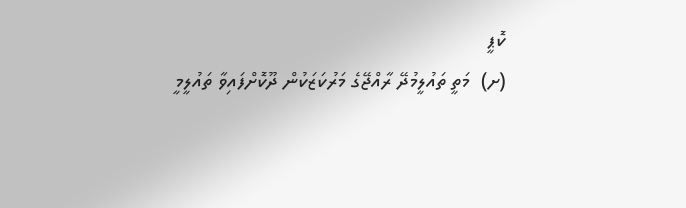ކޮޕީ
(ށ)  މަތީ ތައުލީމުދޭ ރާއްޖޭގެ މަރުކަޒަކުން ދޫކޮށްފައިވާ ތައުލީމީ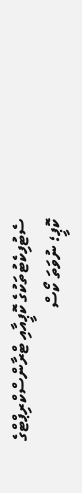ސެޓުފިކެޓުތަކުގެ ކޮޕީއާއި ޓްރާންސްކްރިޕްޓްގެ ކޮޕީ؛ ނުވަތަ ކޯސް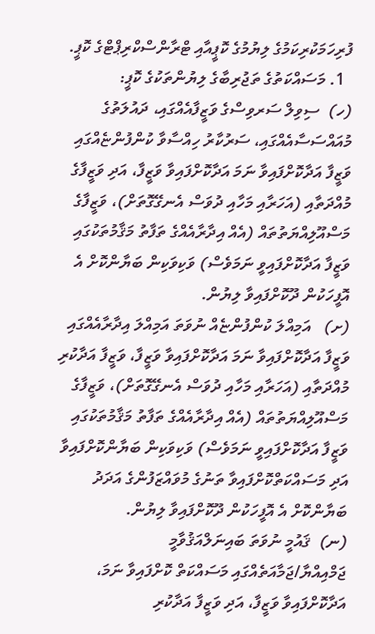ފުރިހަމަކުރިކަމުގެ ލިޔުމުގެ ކޮޕީއާއި ޓްރާންސްކްރިޕްޓްގެ ކޮޕީ.
  1. މަސައްކަތުގެ ތަޖުރިބާގެ ލިޔުންތަކުގެ ކޮޕީ:
(ހ)  ސިވިލް ސަރވިސްގެ ވަޒީފާއެއްގައި، ދައުލަތުގެ މުއައްސަސާއެއްގައި، ސަރުކާރު ހިއްސާވާ ކުންފުންޏެއްގައި ވަޒީފާ އަދާކޮށްފައިވާ ނަމަ އަދާކޮށްފައިވާ ވަޒީފާ، އަދި ވަޒީފާގެ މުއްދަތާއި (އަހަރާއި މަހާއި ދުވަސް އެނގޭގޮތަށް)، ވަޒީފާގެ މަސްއޫލިއްޔަތުތައް (އެއް އިދާރާއެއްގެ ތަފާތު މަޤާމުތަކުގައި ވަޒީފާ އަދާކޮށްފައިވީ ނަމަވެސް) ވަކިވަކިން ބަޔާންކޮށް އެ އޮފީހަކުން ދޫކޮށްފައިވާ ލިޔުން.
(ށ)   އަމިއްލަ ކުންފުންޏެއް ނުވަތަ އަމިއްލަ އިދާރާއެއްގައި ވަޒީފާ އަދާކޮށްފައިވާ ނަމަ އަދާކޮށްފައިވާ ވަޒީފާ، ވަޒީފާ އަދާކުރި މުއްދަތާއި (އަހަރާއި މަހާއި ދުވަސް އެނގޭގޮތަށް)، ވަޒީފާގެ މަސްއޫލިއްޔަތުތައް (އެއް އިދާރާއެއްގެ ތަފާތު މަޤާމުތަކުގައި ވަޒީފާ އަދާކޮށްފައިވީ ނަމަވެސް) ވަކިވަކިން ބަޔާންކޮށްފައިވާ އަދި މަސައްކަތްކޮށްފައިވާ ތަނުގެ މުވައްޒަފުންގެ އަދަދު ބަޔާންކޮށް އެ އޮފީހަކުން ދޫކޮށްފައިވާ ލިޔުން.
(ނ)  ޤައުމީ ނުވަތަ ބައިނަލްއަޤުވާމީ ޖަމްއިއްޔާ/ޖަމާއަތެއްގައި މަސައްކަތް ކޮށްފައިވާ ނަމަ، އަދާކޮށްފައިވާ ވަޒީފާ، އަދި ވަޒީފާ އަދާކުރި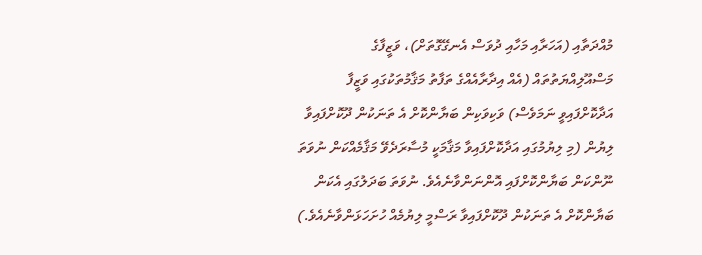މުއްދަތާއި (އަހަރާއި މަހާއި ދުވަސް އެނގޭގޮތަށް)، ވަޒީފާގެ މަސްއޫލިއްޔަތުތައް (އެއް އިދާރާއެއްގެ ތަފާތު މަޤާމުތަކުގައި ވަޒީފާ އަދާކޮށްފައިވީ ނަމަވެސް) ވަކިވަކިން ބަޔާންކޮށް އެ ތަނަކުން ދޫކޮށްފައިވާ ލިޔުން (މި ލިޔުމުގައި އަދާކޮށްފައިވާ މަޤާމަކީ މުސާރަދެވޭ މަޤާމެއްކަން ނުވަތަ ނޫންކަން ބަޔާންކޮށްފައި އޮންނަންވާނެއެވެ. ނުވަތަ ބަދަލުގައި އެކަން ބަޔާންކޮށް އެ ތަނަކުން ދޫކޮށްފައިވާ ރަސްމީ ލިޔުމެއް ހުށަހަޅަންވާނެއެވެ.)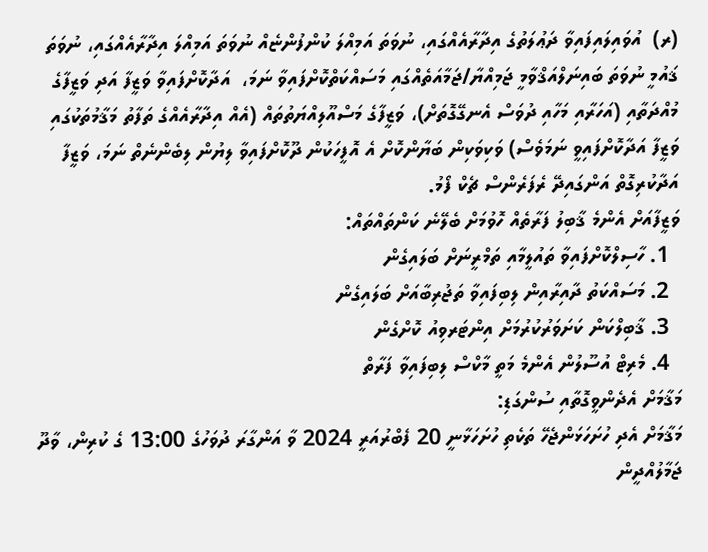(ރ)  އުވައިލައިފައިވާ ދަޢުލަތުގެ އިދާރާއެއްގައި، ނުވަތަ އަމިއްލަ ކުންފުންޏެއް ނުވަތަ އަމިއްލަ އިދާރާއެއްގައި، ނުވަތަ ޤައުމީ ނުވަތަ ބައިނަލްއަޤްވާމީ ޖަމިއްޔާ/ޖަމާއަތެއްގައި މަސައްކަތްކޮށްފައިވާ ނަމަ،  އަދާކޮށްފައިވާ ވަޒީފާ އަދި ވަޒީފާގެ މުއްދަތާއި (އަހަރާއި މަހާއި ދުވަސް އެނގޭގޮތަށް)، ވަޒީފާގެ މަސްއޫލިއްޔަތުތައް (އެއް އިދާރާއެއްގެ ތަފާތު މަޤާމުތަކުގައި ވަޒީފާ އަދާކޮށްފައިވީ ނަމަވެސް) ވަކިވަކިން ބަޔާންކޮށް އެ އޮފީހަކުން ދޫކޮށްފައިވާ ލިޔުން ލިބެންނެތް ނަމަ، ވަޒީފާ އަދާކުރިގޮތް އަންގައިދޭ ރެފަރެންސް ޗެކް ފޯމު.
ވަޒީފާއަށް އެންމެ ޤާބިލު ފަރާތެއް ހޮވުމަށް ބެލޭނެ ކަންތައްތައް:
  1. ހާސިލްކޮށްފައިވާ ތައުލީމާއި ތަމްރީނަށް ބަލައިގެން
  2. މަސައްކަތު ދާއިރާއިން ލިބިފައިވާ ތަޖުރިބާއަށް ބަލައިގެން
  3. ޤާބިލްކަން ކަށަވަރުކުރުމަށް އިންޓަރވިއު ކޮށްގެން
  4. މެރިޓް އުސޫލުން އެންމެ މަތީ މާކްސް ލިބިފައިވާ ފަރާތް
މަޤާމަށް އެދެންވީގޮތާއި ސުންގަޑި:
މަޤާމަށް އެދި ހުށަހަޅަންޖެހޭ ތަކެތި ހުށަހަޅާނީ 20 ފެބްރުއަރީ 2024 ވާ އަންގާރަ ދުވަހުގެ 13:00 ގެ ކުރިން، ވާދޫ ޖަމާލުއްދީން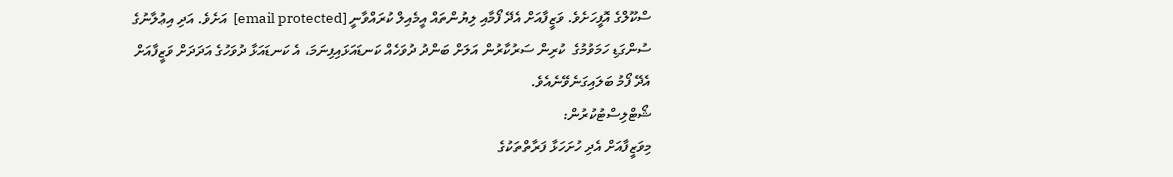ސްކޫލްގެ އޮފީހަށެވެ. ވަޒީފާއަށް އެދޭ ފޯމާއި ލިޔުންތައް އީމެއިލް ކުރައްވާނީ [email protected]  އަށެވެ. އަދި އިޢުލާނުގެ ސުންގަޑި ހަމަވުމުގެ  ކުރިން ސަރުކާރުން އަލަށް ބަންދު ދުވަހެއް ކަނޑައަޅައިފިނަމަ، އެ ކަނޑައަޅާ ދުވަހުގެ އަދަދަށް ވަޒީފާއަށް އެދޭ ފޯމު ބަލައިގަނެވޭނެއެވެ.
ޝޯޓްލިސްޓުކުރުން:
މިވަޒީފާއަށް އެދި ހުށަހަޅާ ފަރާތްތަކުގެ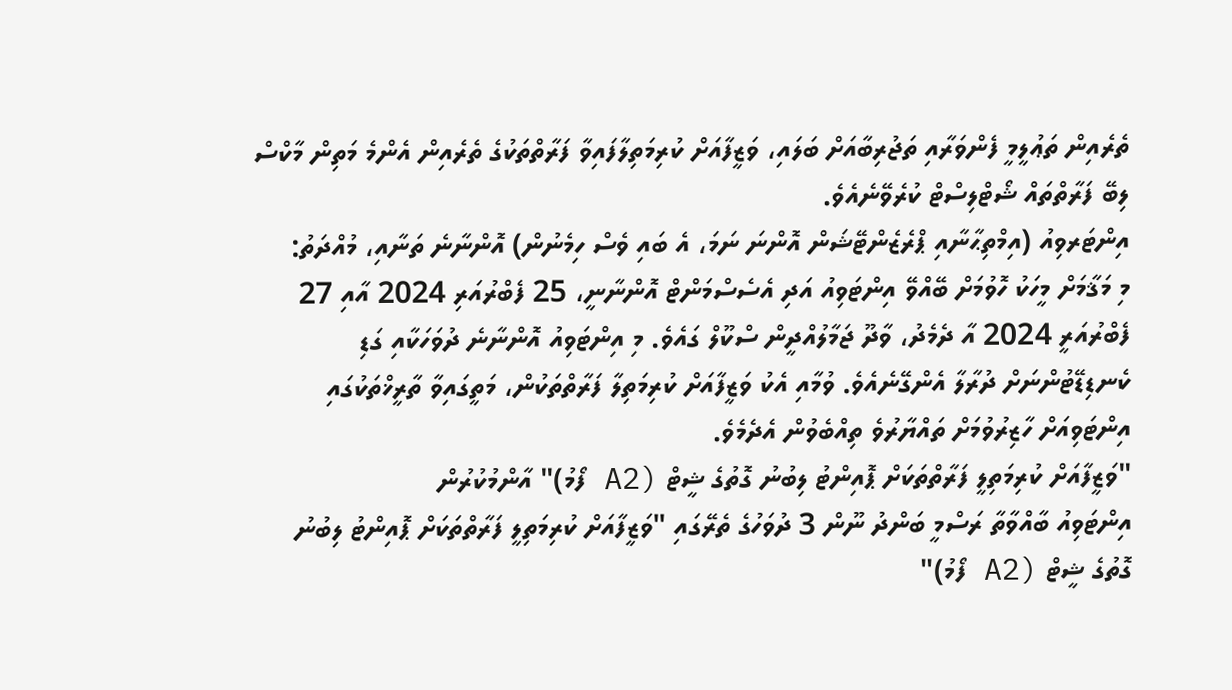ތެރެއިން ތަޢުލީމީ ފެންވަރާއި ތަޖުރިބާއަށް ބަލައި، ވަޒީފާއަށް ކުރިމަތިލާފައިވާ ފަރާތްތަކުގެ ތެރެއިން އެންމެ މަތިން މާކްސް ލިބޭ ފަރާތްތައް ޝޯޓްލިސްޓް ކުރެވޭނެއެވެ.
އިންޓަރވިއު (އިމްތިޙާނާއި ޕްރެޒެންޓޭޝަން އޮންނަ ނަމަ، އެ ބައި ވެސް ހިމެނުން) އޮންނާނެ ތަނާއި، މުއްދަތު:
މި މަޤާމަށް މީހަކު ހޮވުމަށް ބޭއްވޭ އިންޓަވިއު އަދި އެސެސްމަންޓް އޮންނާނީ، 25 ފެބްރުއަރި 2024 އާއި 27 ފެބްރުއަރީ 2024 އާ ދެމެދު، ވާދޫ ޖަމާލުއްދީން ސްކޫލް ގައެވެ. މި އިންޓަވިއު އޮންނާނެ ދުވަހަކާއި ގަޑި ކެނޑިޑޭޓުންނަށް ދުރާލާ އެންގޭނެއެވެ. ވުމާއި އެކު ވަޒީފާއަށް ކުރިމަތިލާ ފަރާތްތަކުން، މަތީގައިވާ ތާރީޚްތަކުގައި އިންޓަވިއަށް ހާޒިރުވުމަށް ތައްޔާރުވެ ތިއްބެވުން އެދެމެވެ.
"ވަޒީފާއަށް ކުރިމަތިލީ ފަރާތްތަކަށް ޕޮއިންޓު ލިބުނު ގޮތުގެ ޝީޓް (A2 ފޯމު)" އާންމުކުރުން
އިންޓަވިއު ބާއްވާތާ ރަސްމީ ބަންދު ނޫން 3 ދުވަހުގެ ތެރޭގައި "ވަޒީފާއަށް ކުރިމަތިލީ ފަރާތްތަކަށް ޕޮއިންޓު ލިބުނު ގޮތުގެ ޝީޓް (A2 ފޯމު)"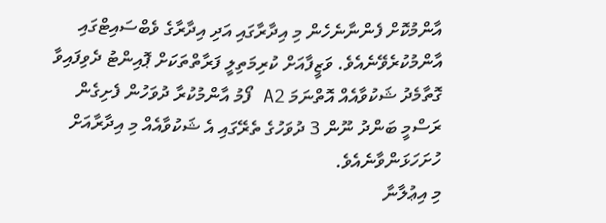އާންމުކޮށް ފެންނާނެހެން މި އިދާރާގައި އަދި އިދާރާގެ ވެބްސައިޓްގައި އާންމުކުރެވޭނެއެވެ. ވަޒީފާއަށް ކުރިމަތިލީ ފަރާތްތަކަށް ޕޮއިންޓު ދެވިފައިވާ ގޮތާމެދު ޝަކުވާއެއް އޮތްނަމަ A2 ފޯމު އާންމުކުރާ ދުވަހުން ފެށިގެން ރަސްމީ ބަންދު ނޫން 3 ދުވަހުގެ ތެރޭގައި އެ ޝަކުވާއެއް މި އިދާރާއަށް ހުށަހަޅަންވާނެއެވެ.
މި އިޢުލާނާ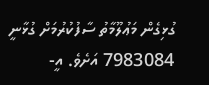ގުޅިގެން މަޢުލޫމާތު ސާފުކުރުމަށް ގުޅާނީ 7983084 އަށެވެ. އީ-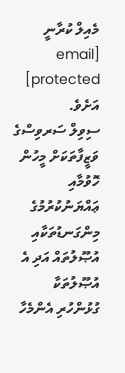މެއިލް ކުރާނީ [email protected] އަށެވެ.
ސިވިލް ސަރވިސްގެ ވަޒީފާތަކަށް މީހުން ހޮވުމާއި ޢައްޔަނުކުރުމުގެ މިންގަނޑުތަކާއި އުޞޫލުތައް އަދި އެ އުޞޫލުތަކާ ގުޅުންހުރި އެންމެހާ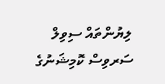ލިޔުންތައް ސިވިލް ސަރވިސް ކޮމިޝަނުގެ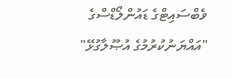ވެބްސައިޓްގެ ޑައުންލޯޑްސްގެ "އައްޔަނުކުރުމުގެ އުޞޫލާގުޅޭ"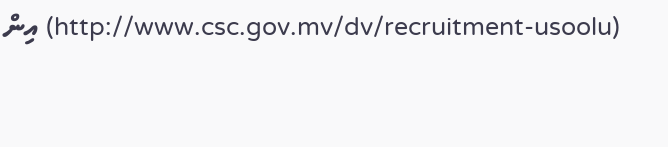(http://www.csc.gov.mv/dv/recruitment-usoolu) އިން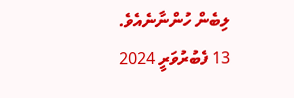ލިބެން ހުންނާނެއެވެ.
13 ފެބުރުވަރީ 2024